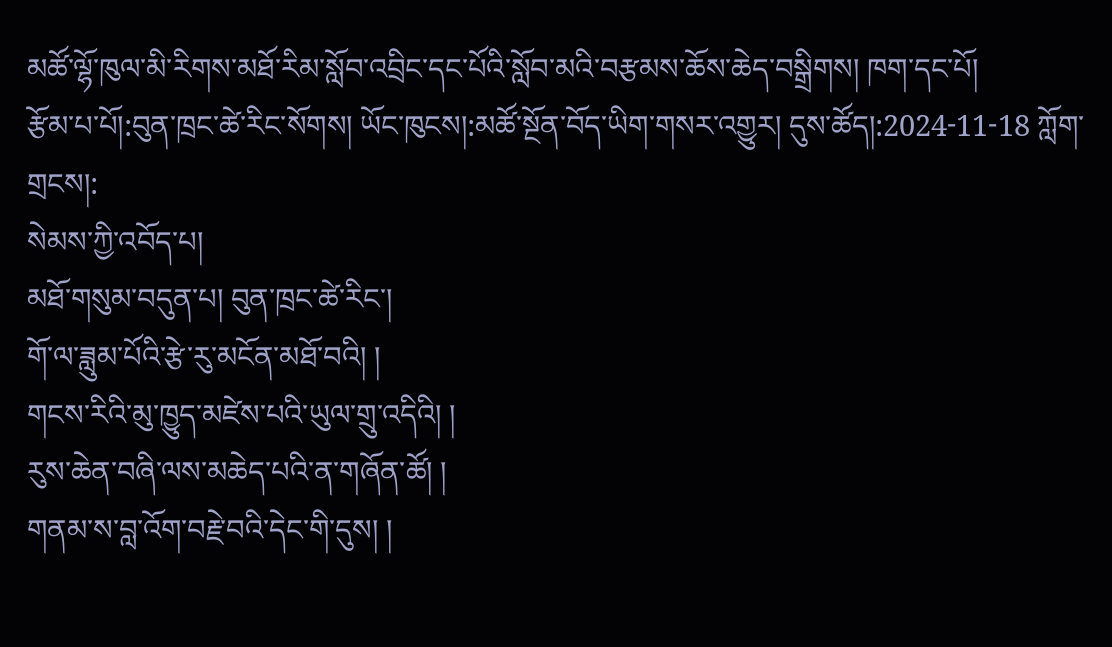མཚོ་ལྷོ་ཁུལ་མི་རིགས་མཐོ་རིམ་སློབ་འབྲིང་དང་པོའི་སློབ་མའི་བརྩམས་ཆོས་ཆེད་བསྒྲིགས། ཁག་དང་པོ།
རྩོམ་པ་པོ།:བུན་ཁྲང་ཚེ་རིང་སོགས། ཡོང་ཁུངས།:མཚོ་སྔོན་བོད་ཡིག་གསར་འགྱུར། དུས་ཚོད།:2024-11-18 ཀློག་གྲངས།:
སེམས་ཀྱི་འབོད་པ།
མཐོ་གསུམ་བདུན་པ། བུན་ཁྲང་ཚེ་རིང་།
གོ་ལ་ཟླུམ་པོའི་རྩེ་རུ་མངོན་མཐོ་བའི། །
གངས་རིའི་མུ་ཁྱུད་མཛེས་པའི་ཡུལ་གྲུ་འདིའི། །
རུས་ཆེན་བཞི་ལས་མཆེད་པའི་ན་གཞོན་ཚོ། །
གནམ་ས་བླ་འོག་བརྗེ་བའི་དེང་གི་དུས། །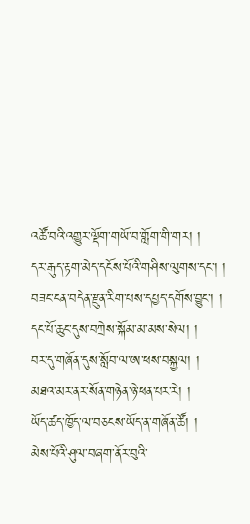འཚོ་བའི་འགྱུར་ལྡོག་གཡོ་བ་གློག་གི་གར། །
དར་རྒུད་རྟག་མེད་དངོས་པོའི་གཤིས་ལུགས་དང་། །
བཟང་ངན་བདེན་རྫུན་རིག་པས་དཔྱད་དགོས་བྱུང་། །
དང་པོ་ཆུང་དུས་བཀྲེས་སྐོམ་མ་མས་སེལ། །
བར་དུ་གཞོན་དུས་སློབ་ལ་ཨ་ཕས་བསྐྱལ། །
མཐའ་མར་ནར་སོན་གཉེན་ཉེ་ཕན་པར་རེ། །
ཡོད་ཚད་ཁྱོད་ལ་བཅངས་ཡོད་ན་གཞོན་ཚོ། །
མེས་པོའི་ཤུལ་བཞག་ནོར་བུའི་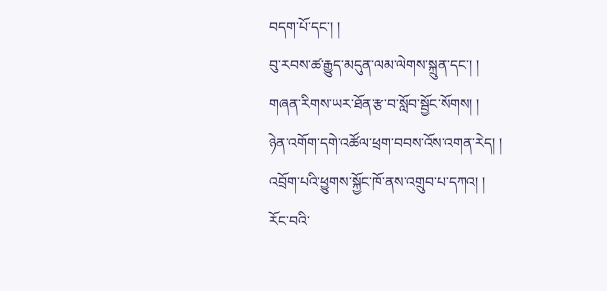བདག་པོ་དང་། །
བུ་རབས་ཚ་རྒྱུད་མདུན་ལམ་ལེགས་སྐྲུན་དང་། །
གཞན་རིགས་ཡར་ཐོན་རྩ་བ་སློབ་སྦྱོང་སོགས། །
ཉེན་འགོག་དགེ་འཚོལ་ཕྲག་བབས་འོས་འགན་རེད། །
འབྲོག་པའི་ཕྱུགས་སྐྱོང་ཁོ་ནས་འགྲུབ་པ་དཀའ། །
རོང་བའི་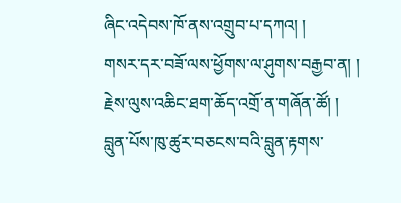ཞིང་འདེབས་ཁོ་ནས་འགྲུབ་པ་དཀའ། །
གསར་དར་བཟོ་ལས་ཕྱོགས་ལ་ཤུགས་བརྒྱབ་ན། །
རྗེས་ལུས་འཆིང་ཐག་ཆོད་འགྲོ་ན་གཞོན་ཚོ། །
བླུན་པོས་ཁུ་ཚུར་བཅངས་བའི་བླུན་རྟགས་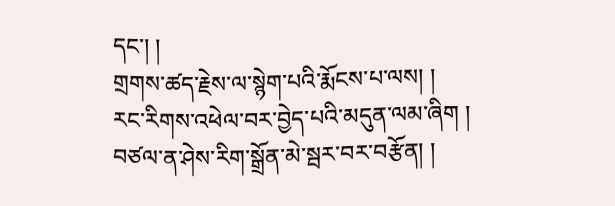དང་། །
གྲགས་ཚད་རྗེས་ལ་སྙེག་པའི་རྨོངས་པ་ལས། །
རང་རིགས་འཕེལ་བར་བྱེད་པའི་མདུན་ལམ་ཞིག །
བཙལ་ན་ཤེས་རིག་སྒྲོན་མེ་སྦར་བར་བརྩོན། །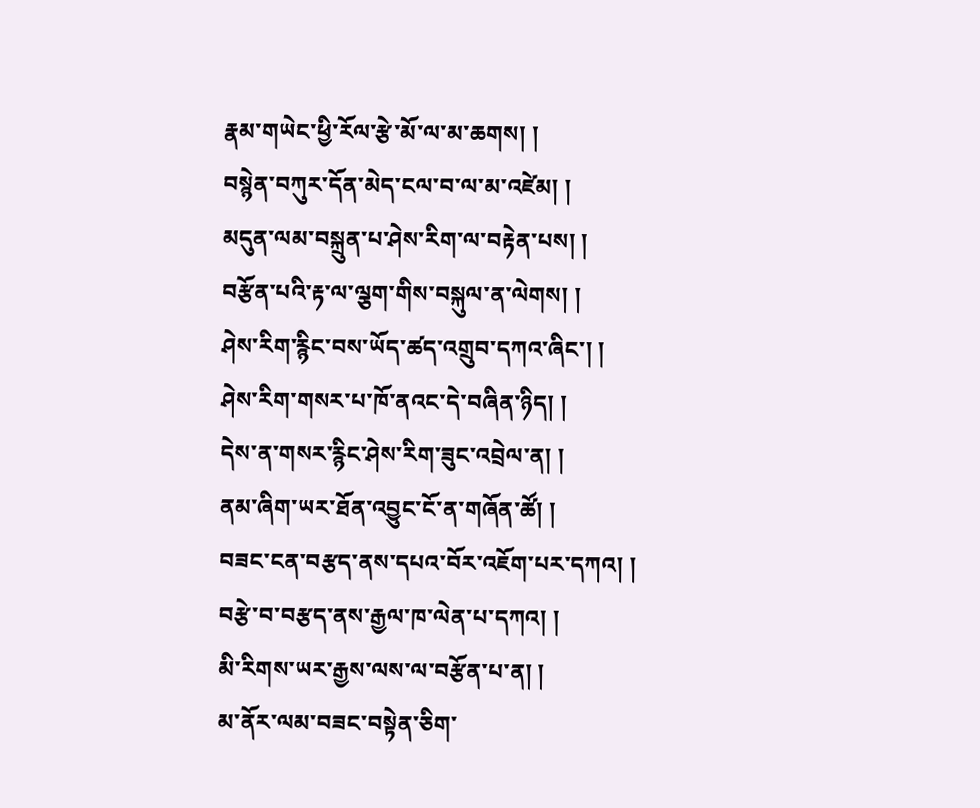རྣམ་གཡེང་ཕྱི་རོལ་རྩེ་མོ་ལ་མ་ཆགས། །
བསྙེན་བཀུར་དོན་མེད་ངལ་བ་ལ་མ་འཛེམ། །
མདུན་ལམ་བསྐྲུན་པ་ཤེས་རིག་ལ་བརྟེན་པས། །
བརྩོན་པའི་རྟ་ལ་ལྕག་གིས་བསྐུལ་ན་ལེགས། །
ཤེས་རིག་རྙིང་བས་ཡོད་ཚད་འགྲུབ་དཀའ་ཞིང་། །
ཤེས་རིག་གསར་པ་ཁོ་ནའང་དེ་བཞིན་ཉིད། །
དེས་ན་གསར་རྙིང་ཤེས་རིག་ཟུང་འབྲེལ་ན། །
ནམ་ཞིག་ཡར་ཐོན་འབྱུང་ངོ་ན་གཞོན་ཚོ། །
བཟང་ངན་བརྩད་ནས་དཔའ་བོར་འཇོག་པར་དཀའ། །
བརྩེ་བ་བརྩད་ནས་རྒྱལ་ཁ་ལེན་པ་དཀའ། །
མི་རིགས་ཡར་རྒྱས་ལས་ལ་བརྩོན་པ་ན། །
མ་ནོར་ལམ་བཟང་བསྟེན་ཅིག་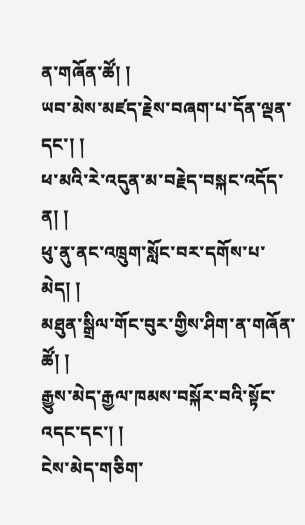ན་གཞོན་ཚོ། །
ཡབ་མེས་མཛད་རྗེས་བཞག་པ་དོན་ལྡན་དང་། །
ཕ་མའི་རེ་འདུན་མ་བརྗེད་བསྐང་འདོད་ན། །
ཕུ་ནུ་ནང་འཁྲུག་སློང་བར་དགོས་པ་མེད། །
མཐུན་སྒྲིལ་གོང་བུར་གྱིས་ཤིག་ན་གཞོན་ཚོ། །
རྒྱུས་མེད་རྒྱལ་ཁམས་བསྐོར་བའི་སྟོང་འདང་དང་། །
ངེས་མེད་གཅིག་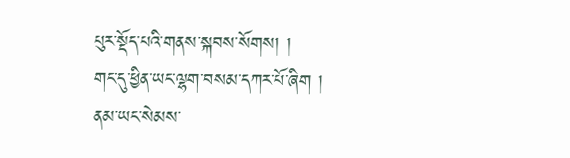པུར་སྡོད་པའི་གནས་སྐབས་སོགས། །
གང་དུ་ཕྱིན་ཡང་ལྷག་བསམ་དཀར་པོ་ཞིག །
ནམ་ཡང་སེམས་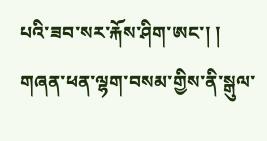པའི་ཟབ་སར་རྐོས་ཤིག་ཨང་། །
གཞན་ཕན་ལྷག་བསམ་གྱིས་ནི་སྒུལ་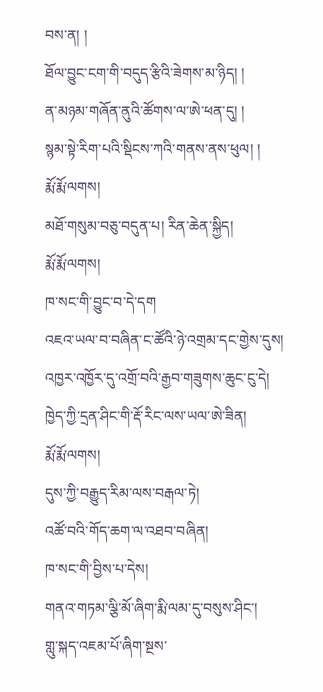བས་ན། །
ཐོལ་བྱུང་ངག་གི་བདུད་རྩིའི་ཟེགས་མ་ཉིད། །
ན་མཉམ་གཞོན་ནུའི་ཚོགས་ལ་ཨེ་ཕན་དུ། །
སྙམ་སྟེ་རིག་པའི་སྡིངས་ཀའི་གནས་ནས་ཕུལ། །
རྨོ་རྨོ་ལགས།
མཐོ་གསུམ་བཅུ་བདུན་པ། རིན་ཆེན་སྐྱིད།
རྨོ་རྨོ་ལགས།
ཁ་སང་གི་བྱུང་བ་དེ་དག
འཇའ་ཡལ་བ་བཞིན་ང་ཚོའི་ཉེ་འགྲམ་དང་གྱེས་དུས།
འཁྱར་འཁྱོར་དུ་འགྲོ་བའི་རྒྱབ་གཟུགས་ཆུང་ངུ་དེ།
ཁྱེད་ཀྱི་དྲན་ཤིང་གི་རྡོ་རིང་ལས་ཡལ་ཨེ་ཟིན།
རྨོ་རྨོ་ལགས།
དུས་ཀྱི་བརྒྱུད་རིམ་ལས་བརྒལ་ཏེ།
འཚོ་བའི་གོད་ཆག་ལ་འཐབ་བཞིན།
ཁ་སང་གི་བྱིས་པ་དེས།
གནའ་གཏམ་ལྕི་མོ་ཞིག་རྨི་ལམ་དུ་བསུས་ཤིང་།
གླུ་སྐད་འཇམ་པོ་ཞིག་སྔས་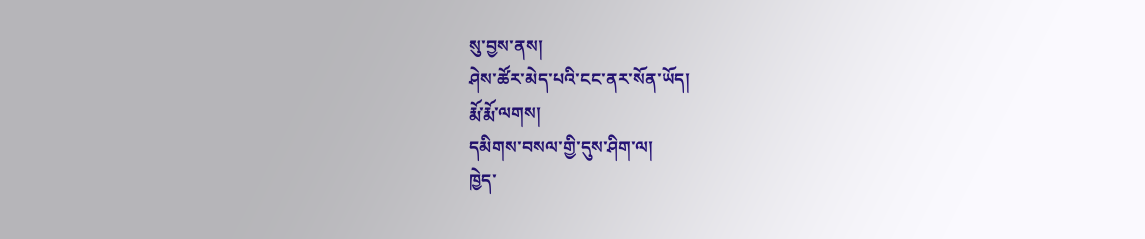སུ་བྱས་ནས།
ཤེས་ཚོར་མེད་པའི་ངང་ནར་སོན་ཡོད།
རྨོ་རྨོ་ལགས།
དམིགས་བསལ་གྱི་དུས་ཤིག་ལ།
ཁྱེད་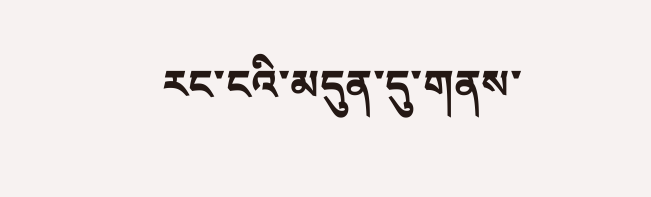རང་ངའི་མདུན་དུ་གནས་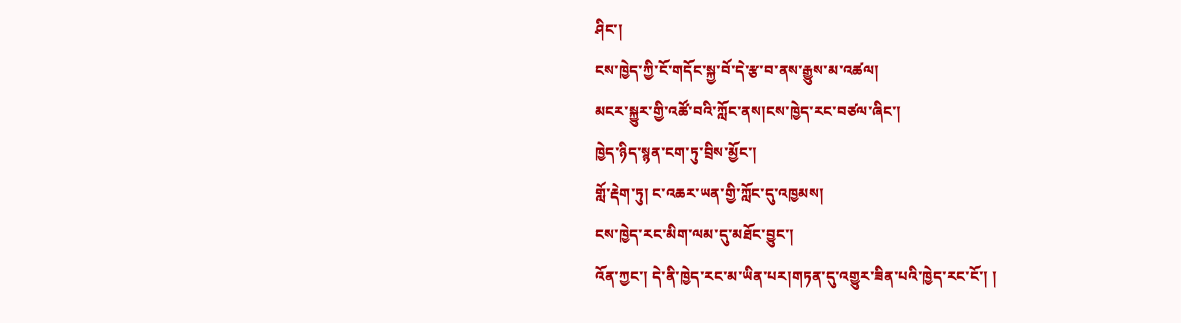ཤིང་།
ངས་ཁྱེད་ཀྱི་ངོ་གདོང་སྐྱ་བོ་དེ་རྩ་བ་ནས་རྒྱུས་མ་འཚལ།
མངར་སྐྱུར་གྱི་འཚོ་བའི་ཀློང་ནས།ངས་ཁྱེད་རང་བཙལ་ཞིང་།
ཁྱེད་ཉིད་སྙན་ངག་ཏུ་བྲིས་མྱོང་།
གློ་རྡེག་ཏུ། ང་འཆར་ཡན་གྱི་ཀློང་དུ་འཁྱམས།
ངས་ཁྱེད་རང་མིག་ལམ་དུ་མཐོང་བྱུང་།
འོན་ཀྱང་། དེ་ནི་ཁྱེད་རང་མ་ཡིན་པར།གཏན་དུ་འགྱུར་ཟིན་པའི་ཁྱེད་རང་ངོ་། །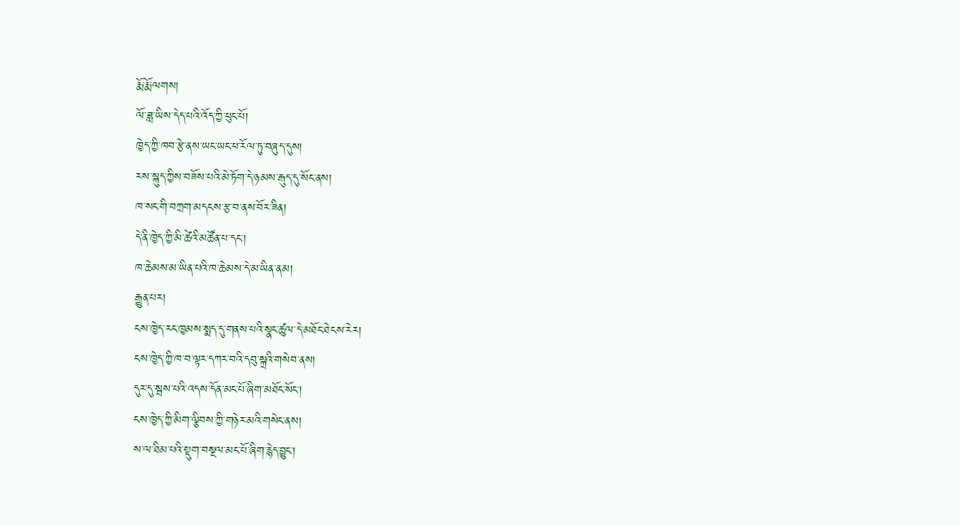རྨོ་རྨོ་ལགས།
ལོ་ཟླ་ཡིས་དེད་པའི་འོད་ཀྱི་ཕུང་པོ།
ཁྱེད་ཀྱི་ཁབ་རྩེ་ནས་ཡང་ཡང་ཕ་རོལ་ཏུ་བཞུད་དུས།
རས་སྐུད་ཀྱིས་བཟོས་པའི་མེ་ཏོག་དེ་ཉམས་རྒུད་དུ་སོང་ནས།
ཁ་སང་གི་བཀྲག་མདངས་རྩ་བ་ནས་བོར་ཟིན།
དེ་ནི་ཁྱེད་ཀྱི་མི་ཚེའི་མཚོན་པ་དང་།
ཁ་ཆེམས་མ་ཡིན་པའི་ཁ་ཆེམས་དེ་མ་ཡིན་ནམ།
རྒྱུན་པར།
ངས་ཁྱེད་རང་ཁྱམས་སྨད་དུ་གནས་པའི་སྣང་ཚུལ་དེ་མཐོང་ཐེངས་རེར།
ངས་ཁྱེད་ཀྱི་ཁ་བ་ལྟར་དཀར་བའི་དབུ་སྐྲའི་གསེབ་ནས།
དུར་དུ་སྦས་པའི་འདས་དོན་མང་པོ་ཞིག་མཐོང་སོང་།
ངས་ཁྱེད་ཀྱི་མིག་ལྕིབས་ཀྱི་གཉེར་མའི་གསེང་ནས།
ས་ལ་ཐིམ་པའི་སྡུག་བསྔལ་མང་པོ་ཞིག་རྙེད་བྱུང་།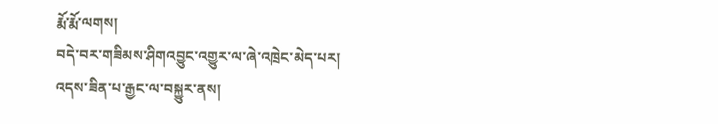རྨོ་རྨོ་ལགས།
བདེ་བར་གཟིམས་ཤིགའབྱུང་འགྱུར་ལ་ཞེ་འཁྲེང་མེད་པར།
འདས་ཟིན་པ་རྒྱང་ལ་བསྐྱུར་ནས།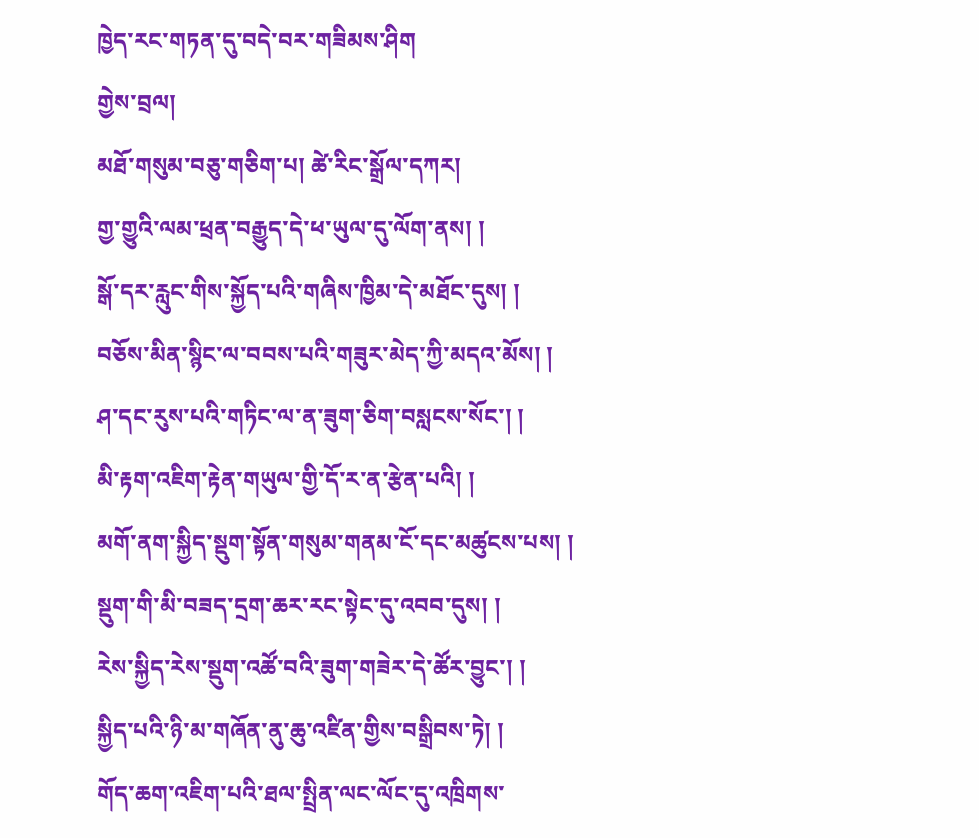ཁྱེད་རང་གཏན་དུ་བདེ་བར་གཟིམས་ཤིག
གྱེས་བྲལ།
མཐོ་གསུམ་བཅུ་གཅིག་པ། ཚེ་རིང་སྒྲོལ་དཀར།
གྱ་གྱུའི་ལམ་ཕྲན་བརྒྱུད་དེ་ཕ་ཡུལ་དུ་ལོག་ནས། །
སྒོ་དར་རླུང་གིས་སྐྱོད་པའི་གཞིས་ཁྱིམ་དེ་མཐོང་དུས། །
བཅོས་མིན་སྙིང་ལ་བབས་པའི་གཟུར་མེད་ཀྱི་མདའ་མོས། །
ཤ་དང་རུས་པའི་གཏིང་ལ་ན་ཟུག་ཅིག་བསླངས་སོང་། །
མི་རྟག་འཇིག་རྟེན་གཡུལ་གྱི་དོ་ར་ན་རྩེན་པའི། །
མགོ་ནག་སྐྱིད་སྡུག་སྟོན་གསུམ་གནམ་ངོ་དང་མཚུངས་པས། །
སྡུག་གི་མི་བཟད་དྲག་ཆར་རང་སྟེང་དུ་འབབ་དུས། །
རེས་སྐྱིད་རེས་སྡུག་འཚོ་བའི་ཟུག་གཟེར་དེ་ཚོར་བྱུང་། །
སྐྱིད་པའི་ཉི་མ་གཞོན་ནུ་ཆུ་འཛིན་གྱིས་བསྒྲིབས་ཏེ། །
གོད་ཆག་འཇིག་པའི་ཐལ་སྤྲིན་ལང་ལོང་དུ་འཁྲིགས་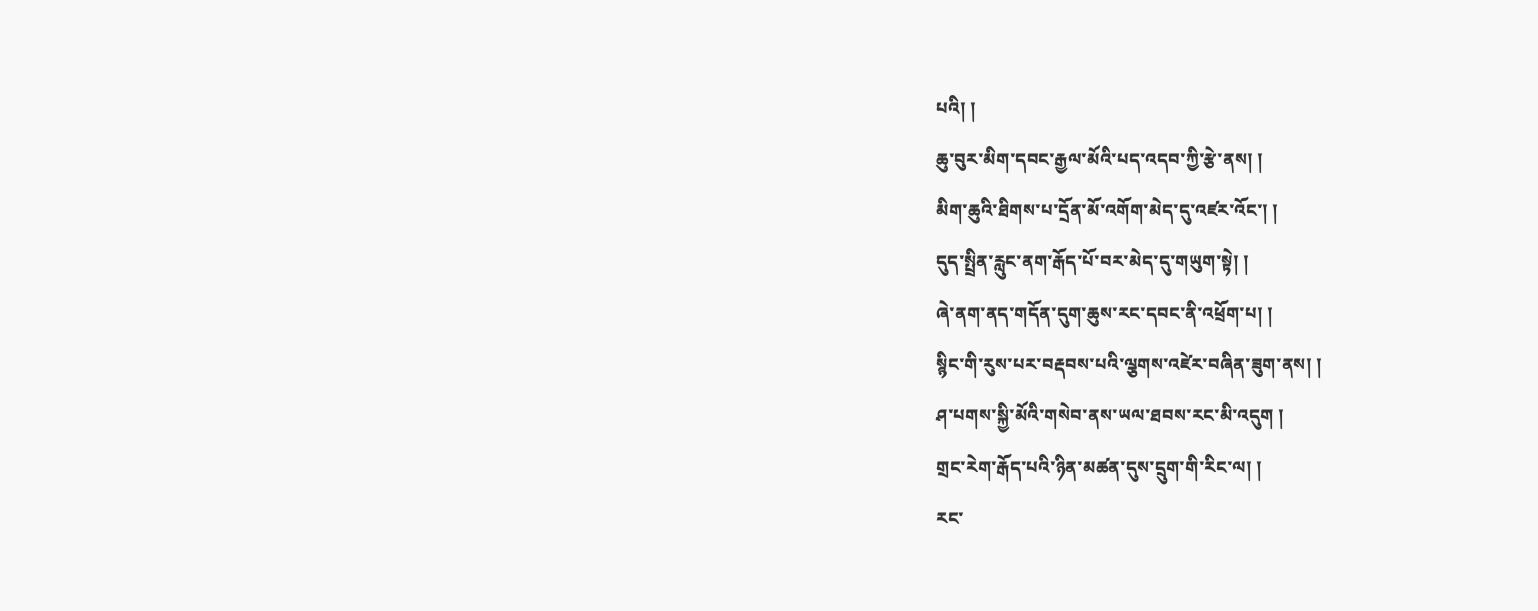པའི། །
ཆུ་བུར་མིག་དབང་རྒྱལ་མོའི་པད་འདབ་ཀྱི་རྩེ་ནས། །
མིག་ཆུའི་ཐིགས་པ་དྲོན་མོ་འགོག་མེད་དུ་འཛར་འོང་། །
དུད་སྤྲིན་རླུང་ནག་རྒོད་པོ་བར་མེད་དུ་གཡུག་སྟེ། །
ཞེ་ནག་ནད་གདོན་དུག་ཆུས་རང་དབང་ནི་འཕྲོག་པ། །
སྙིང་གི་རུས་པར་བརྡབས་པའི་ལྕགས་འཛེར་བཞིན་ཟུག་ནས། །
ཤ་པགས་སྐྱི་མོའི་གསེབ་ནས་ཡལ་ཐབས་རང་མི་འདུག །
གྲང་རེག་རྒོད་པའི་ཉིན་མཚན་དུས་དྲུག་གི་རིང་ལ། །
རང་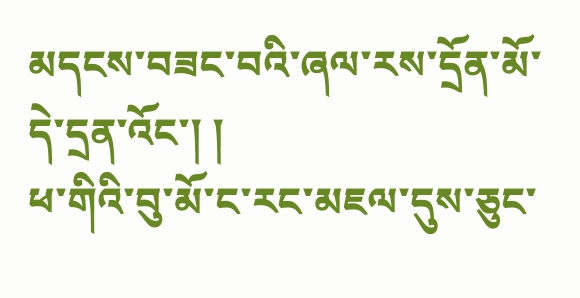མདངས་བཟང་བའི་ཞལ་རས་དྲོན་མོ་དེ་དྲན་འོང་། །
ཕ་གིའི་བུ་མོ་ང་རང་མཇལ་དུས་ཅུང་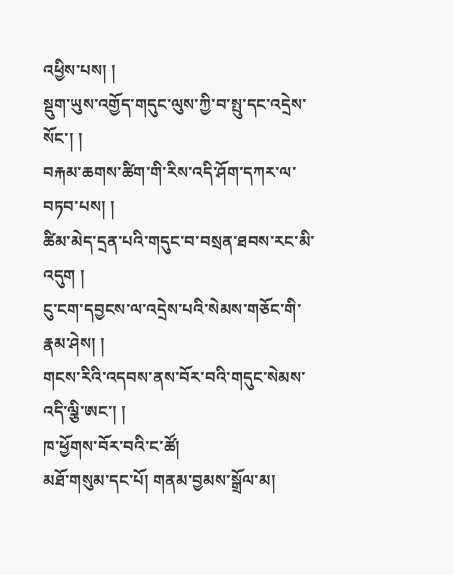འཕྱིས་པས། །
སྡུག་ཡུས་འགྱོད་གདུང་ལུས་ཀྱི་བ་སྤུ་དང་འདྲེས་སོང་། །
བརྐམ་ཆགས་ཚིག་གི་རིས་འདི་ཤོག་དཀར་ལ་བཏབ་པས། །
ཚིམ་མེད་དྲན་པའི་གདུང་བ་བསྲན་ཐབས་རང་མི་འདུག །
ངུ་ངག་དབྱངས་ལ་འདྲེས་པའི་སེམས་གཅོང་གི་རྣམ་ཤེས། །
གངས་རིའི་འདབས་ནས་བོར་བའི་གདུང་སེམས་འདི་ལྕི་ཨང་། །
ཁ་ཕྱོགས་བོར་བའི་ང་ཚོ།
མཐོ་གསུམ་དང་པོ། གནམ་བྱམས་སྒྲོལ་མ།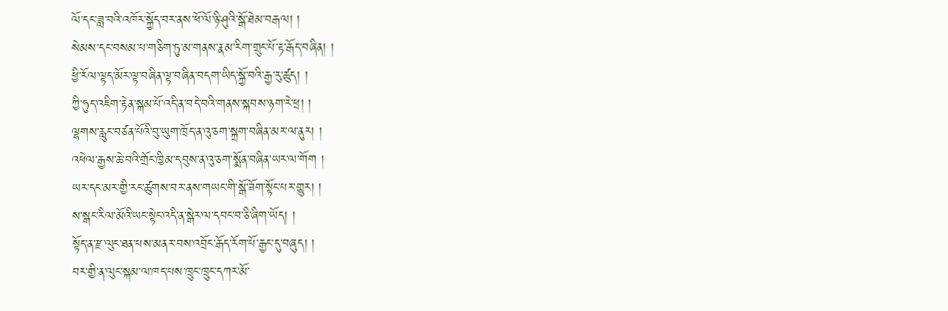ལོ་དང་ཟླ་བའི་འཁོར་སྐྱོད་བར་ནས་ཕོ་ལོ་ཉི་ཤུའི་སྒོ་ཐེམ་བརྒལ། །
སེམས་དང་བསམ་པ་གཅིག་ཏུ་མ་གནས་རྣམ་རིག་གྲུང་པོ་རྟ་རྒོད་བཞིན། །
ཕྱི་རོལ་ལྟད་མོར་ལྟ་བཞིན་ལྟ་བཞིན་བདག་ཡིད་སྐྱོ་བའི་རྒྱ་རུ་ཚུད། །
ཀྱི་ཧུད་འཇིག་རྟེན་སྐམ་པོ་འདི་ན་བདེ་བའི་གནས་སྐབས་ཉག་རེ་ཕྲ། །
ལྷགས་རླུང་བཙན་པོའི་བུ་ཡུག་ཁྲོད་ན་འུ་ཅག་སྐྲག་བཞིན་མར་ལ་ནུར། །
འཕེལ་རྒྱས་ཆེ་བའི་གྲོང་ཁྱིམ་དབུས་ན་འུ་ཅག་སྨོན་བཞིན་ཡར་ལ་གོག །
ཡར་དང་མར་གྱི་རང་ཚུགས་བར་ནས་གཡང་གི་སྒོ་ཟོག་སྟོང་པར་གྱུར། །
ས་སྒང་རིལ་མོའི་ཡང་སྟེང་འདི་ན་སྒེར་ལ་དབང་བ་ཅི་ཞིག་ཡོད། །
སྟོད་ན་རྫ་ལུང་ཐན་པས་མནར་བས་འབྲོང་རྒོད་རོག་པོ་རྒྱང་དུ་བཞུད། །
བར་གྱི་ན་ལུང་སྐམ་ལ་ཁད་པས་ཁྲུང་ཁྲུང་དཀར་མོ་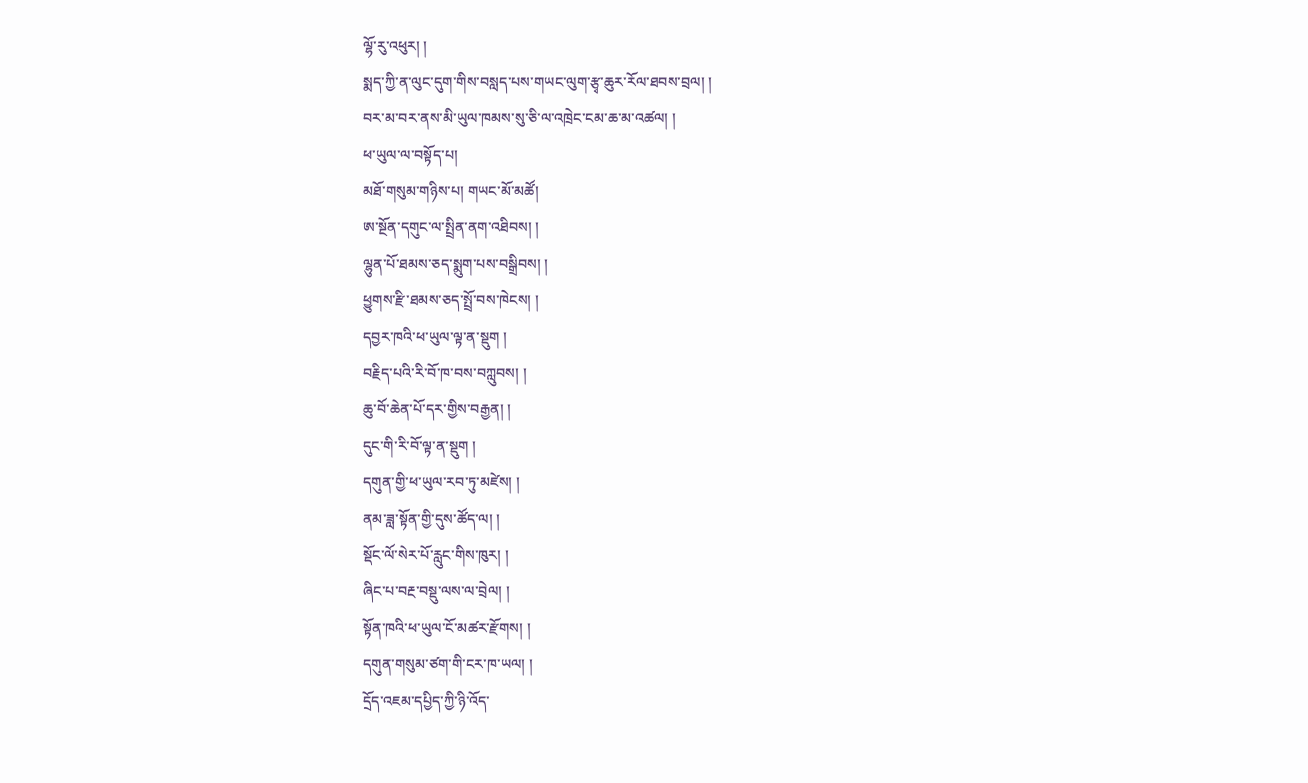ལྷོ་རུ་འཕུར། །
སྨད་ཀྱི་ན་ལུང་དུག་གིས་བསླད་པས་གཡང་ལུག་རྩྭ་ཆུར་རོལ་ཐབས་བྲལ། །
བར་མ་བར་ནས་མི་ཡུལ་ཁམས་སུ་ཅི་ལ་འཁྲེང་ངམ་ཆ་མ་འཚལ། །
ཕ་ཡུལ་ལ་བསྟོད་པ།
མཐོ་གསུམ་གཉིས་པ། གཡང་མོ་མཚོ།
ཨ་སྔོན་དགུང་ལ་སྤྲིན་ནག་འཐིབས། །
ལྷུན་པོ་ཐམས་ཅད་སྨུག་པས་བསྒྲིབས། །
ཕྱུགས་རྫི་ཐམས་ཅད་སྤྲོ་བས་ཁེངས། །
དབྱར་ཁའི་ཕ་ཡུལ་ལྟ་ན་སྡུག །
བརྗིད་པའི་རི་བོ་ཁ་བས་བཀླུབས། །
ཆུ་བོ་ཆེན་པོ་དར་གྱིས་བརྒྱན། །
དུང་གི་རི་བོ་ལྟ་ན་སྡུག །
དགུན་གྱི་ཕ་ཡུལ་རབ་ཏུ་མཛེས། །
ནམ་ཟླ་སྟོན་གྱི་དུས་ཚོད་ལ། །
སྡོང་ལོ་སེར་པོ་རླུང་གིས་ཁུར། །
ཞིང་པ་བརྔ་བསྡུ་ལས་ལ་བྲེལ། །
སྟོན་ཁའི་ཕ་ཡུལ་ངོ་མཚར་རྫོགས། །
དགུན་གསུམ་ཙག་གི་ངར་ཁ་ཡལ། །
དྲོད་འཇམ་དཔྱིད་ཀྱི་ཉི་འོད་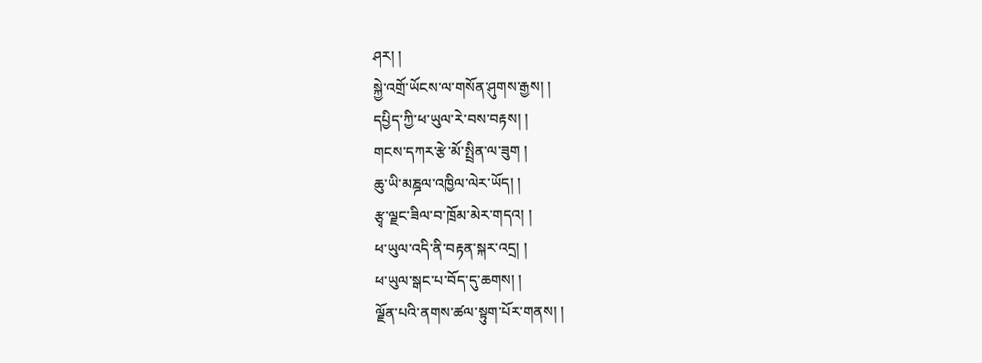ཤར། །
སྐྱེ་འགྲོ་ཡོངས་ལ་གསོན་ཤུགས་རྒྱས། །
དཔྱིད་ཀྱི་ཕ་ཡུལ་རེ་བས་བརྟས། །
གངས་དཀར་རྩེ་མོ་སྤྲིན་ལ་ཟུག །
ཆུ་ཡི་མཎྜལ་འཁྱིལ་ལེར་ཡོད། །
རྩྭ་ལྗང་ཟིལ་བ་ཁྲོམ་མེར་གདའ། །
ཕ་ཡུལ་འདི་ནི་བརྟན་སྐར་འདྲ། །
ཕ་ཡུལ་སྒང་པ་བོད་དུ་ཆགས། །
ལྗོན་པའི་ནགས་ཚལ་སྟུག་པོར་གནས། །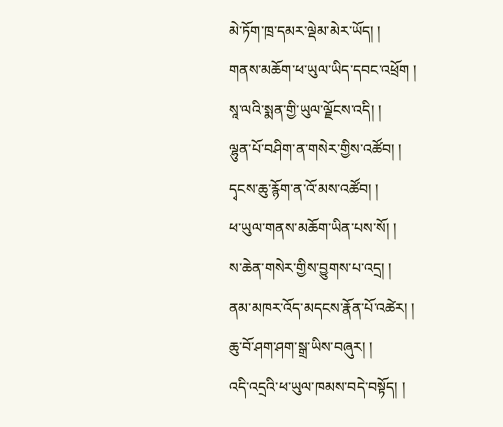མེ་ཏོག་ཁྲ་དམར་ལྡེམ་མེར་ཡོད། །
གནས་མཆོག་ཕ་ཡུལ་ཡིད་དབང་འཕྲོག །
སཱ་ལའི་སྨན་གྱི་ཡུལ་ལྗོངས་འདི། །
ལྷུན་པོ་བཤིག་ན་གསེར་གྱིས་འཚོབ། །
དྭངས་ཆུ་རྙོག་ན་འོ་མས་འཚོབ། །
ཕ་ཡུལ་གནས་མཆོག་ཡིན་པས་སོ། །
ས་ཆེན་གསེར་གྱིས་བྱུགས་པ་འདྲ། །
ནམ་མཁར་འོད་མདངས་རྣོན་པོ་འཚེར། །
ཆུ་བོ་ཤག་ཤག་སྒྲ་ཡིས་བཞུར། །
འདི་འདྲའི་ཕ་ཡུལ་ཁམས་བདེ་བསྟོད། །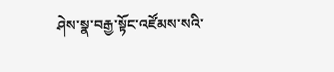ཤེས་སྣ་བརྒྱ་སྟོང་འཛོམས་སའི་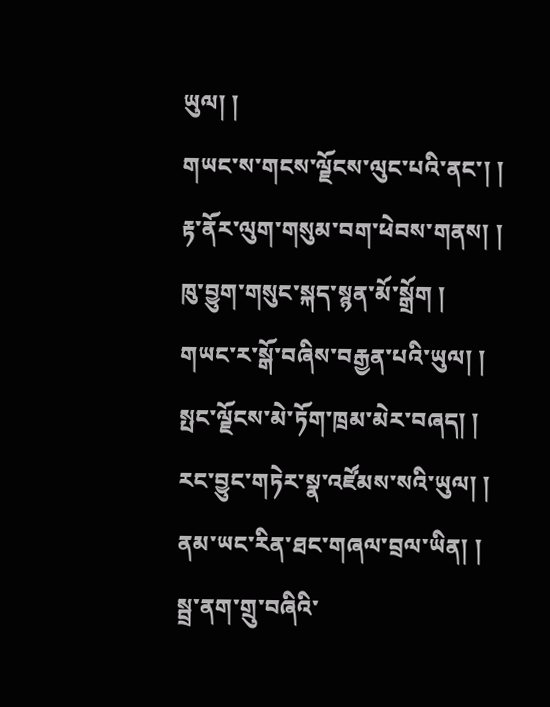ཡུལ། །
གཡང་ས་གངས་ལྗོངས་ལུང་པའི་ནང་། །
རྟ་ནོར་ལུག་གསུམ་བག་ཕེབས་གནས། །
ཁུ་བྱུག་གསུང་སྐད་སྙན་མོ་སྒྲོག །
གཡང་ར་སྒོ་བཞིས་བརྒྱན་པའི་ཡུལ། །
སྤང་ལྗོངས་མེ་ཏོག་ཁྲམ་མེར་བཞད། །
རང་བྱུང་གཏེར་སྣ་འཛོམས་སའི་ཡུལ། །
ནམ་ཡང་རིན་ཐང་གཞལ་བྲལ་ཡིན། །
སྦྲ་ནག་གྲུ་བཞིའི་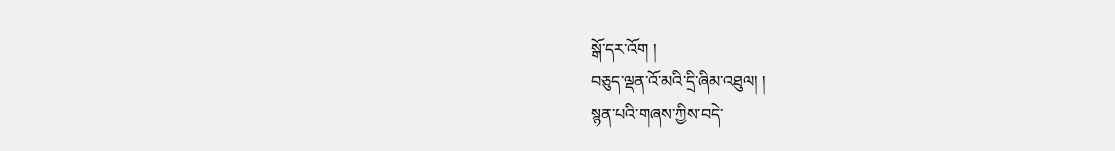སྒོ་དར་འོག །
བཅུད་ལྡན་འོ་མའི་དྲི་ཞིམ་འཐུལ། །
སྙན་པའི་གཞས་ཀྱིས་བདེ་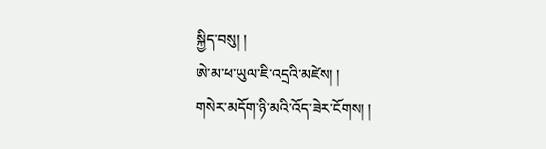སྐྱིད་བསུ། །
ཨེ་མ་ཕ་ཡུལ་ཇི་འདྲའི་མཛེས། །
གསེར་མདོག་ཉི་མའི་འོད་ཟེར་ངོགས། །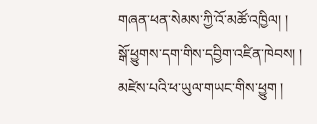གཞན་ཕན་སེམས་ཀྱི་འོ་མཚོ་འཁྱིལ། །
སྒོ་ཕྱུགས་དག་གིས་དབྱིག་འཛིན་ཁེབས། །
མཛེས་པའི་ཕ་ཡུལ་གཡང་གིས་ཕྱུག །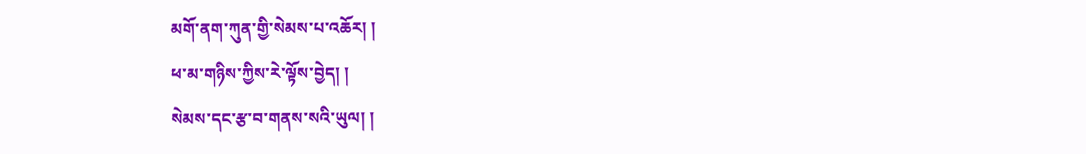མགོ་ནག་ཀུན་གྱི་སེམས་པ་འཆོར། །
ཕ་མ་གཉིས་ཀྱིས་རེ་ལྟོས་བྱེད། །
སེམས་དང་རྩ་བ་གནས་སའི་ཡུལ། །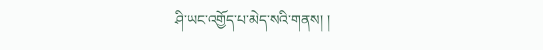ཤི་ཡང་འགྱོད་པ་མེད་སའི་གནས། །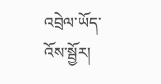འབྲེལ་ཡོད་འོས་སྦྱོར།